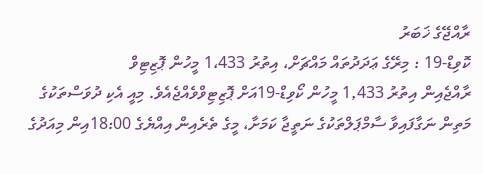ރާއްޖޭގެ ޚަބަރު
ކޮވިޑް-19 : މިރޭގެ ޢަދަދުތައް މައްޗަށް، އިތުރު 1،433 މީހުން ޕޮޒިޓިވް
ރާއްޖެއިން އިތުރު 1,433 މީހުން ކޯވިޑް-19އަށް ޕޮޒިޓިވްވެއްޖެއެވެ. މިއީ އެކި ދުވަސްތަކުގެ މަތިން ނަގާފައިވާ ސާމްޕަލްތަކުގެ ނަތީޖާ ކަމަށާ، މީގެ ތެރެއިން އިއްޔެގެ 18:00އިން މިއަދުގެ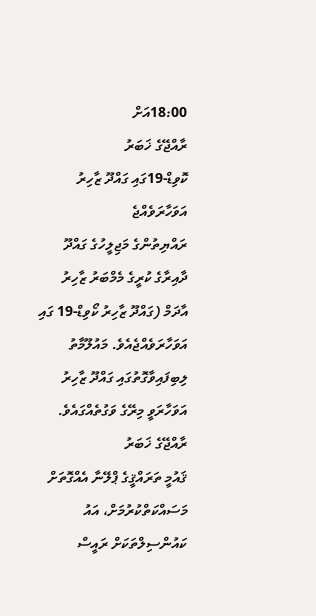18:00އަށް
ރާއްޖޭގެ ޚަބަރު
ކޮވިޑް-19ގައި ގައްދޫ ޒާހިރު އަވަހާރަވެއްޖެ
ރައްޔިތުންގެ މަޖިލީހުގެ ގައްދޫ ދާއިރާގެ ކުރީގެ މެމްބަރު ޒާހިރު އާދަމް (ގައްދޫ ޒާހިރު ކޯވިޑް-19 ގައި އަވަހާރަވެއްޖެއެވެ. މައުލޫމާތު ލިބިފައިވާގޮތުގައި ގައްދޫ ޒާހިރު އަވަހާރަވީ މިރޭގެ ވަގުތެއްގައެވެ.
ރާއްޖޭގެ ޚަބަރު
ޤައުމީ ތަރައްޤީގެ ޕްލޭނާ އެއްގޮތަށް މަސައްކަތްކުރުމަށް، އައު ކައުންސިލްތަކަށް ރައީސް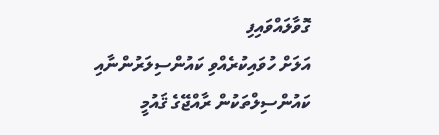ގޮވާލައްވައިފި
އަލަށް ހުވައިކުރެއްވި ކައުންސިލަރުންނާއި ކައުންސިލްތަކުން ރާއްޖޭގެ ޤައުމީ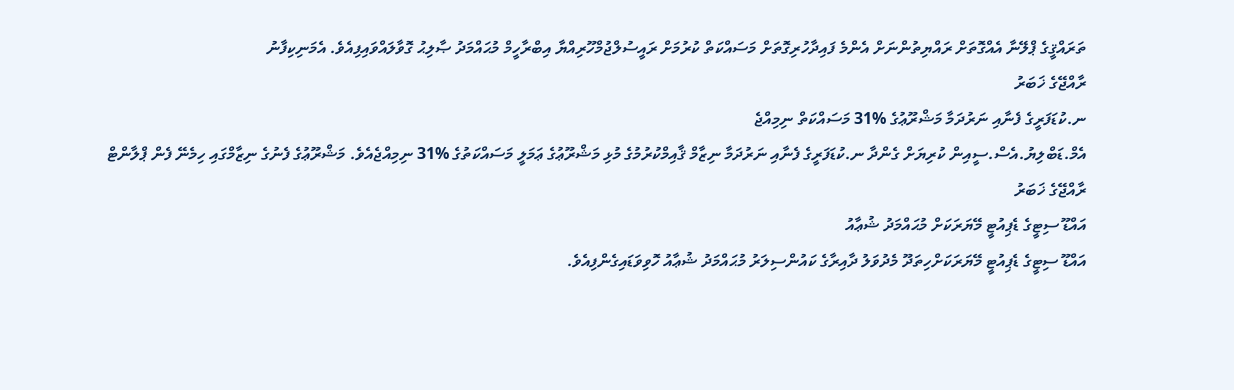ތަރައްޤީގެ ޕްލޭނާ އެއްގޮތަށް ރައްޔިތުންނަށް އެންމެ ފައިދާހުރިގޮތަށް މަސައްކަތް ކުރުމަށް ރައީސުލްޖުމްހޫރިއްޔާ އިބްރާހީމް މުޙައްމަދު ޞާލިޙު ގޮވާލައްވައިފިއެވެ. އެމަނިކިފާނު
ރާއްޖޭގެ ޚަބަރު
ނ.ކުޑަފަރީގެ ފެނާއި ނަރުދަމާ މަޝްރޫޢުގެ %31 މަސައްކަތް ނިމިއްޖެ
އެމް.ޑަބްލިޔު.އެސް.ސީއިން ކުރިޔަށް ގެންދާ ނ.ކުޑަފަރީގެ ފެނާއި ނަރުދަމާ ނިޒާމް ޤާއިމްކުރުމުގެ މުޅި މަޝްރޫޢުގެ ޢަމަލީ މަސައްކަތުގެ %31 ނިމިއްޖެއެވެ. މަޝްރޫޢުގެ ފެނުގެ ނިޒާމްގައި ހިމެނޭ ފެން ޕްލާންޓް
ރާއްޖޭގެ ޚަބަރު
އައްޑޫ ސިޓީގެ ޑެޕިއުޓީ މޭޔަރަކަށް މުޙައްމަދު ޝުޢާއު
އައްޑޫ ސިޓީގެ ޑެޕިއުޓީ މޭޔަރަކަށްހިތަދޫ މެދުވަލު ދާއިރާގެ ކައުންސިލަރު މުޙައްމަދު ޝުޢާއު ހޮވިވަޑައިގެންފިއެވެ.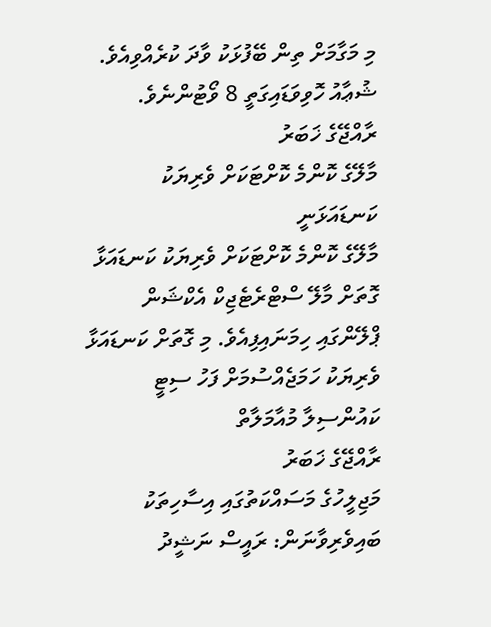މި މަގާމަށް ތިން ބޭފުޅަކު ވާދަ ކުރެއްވިއެވެ. ޝުޢާއު ހޮވިވަޑައިގަތީ 8 ވޯޓުންނެވެ.
ރާއްޖޭގެ ޚަބަރު
މާލޭގެ ކޮންމެ ކޮށްޓަކަށް ވެރިޔަކު ކަނޑައަޅަނީ
މާލޭގެ ކޮންމެ ކޮށްޓަކަށް ވެރިޔަކު ކަނޑައަޅާ ގޮތަށް މާލޭ ސްޓްރެޓެޖިކް އެކްޝަން ޕްލޭންގައި ހިމަނައިފިއެވެ. މި ގޮތަށް ކަނޑައަޅާ ވެރިޔަކު ހަމަޖެއްސުމަށް ފަހު ސިޓީ ކައުންސިލާ މުއާމަލާތް
ރާއްޖޭގެ ޚަބަރު
މަޖިލީހުގެ މަސައްކަތުގައި އިސާހިތަކު ބައިވެރިވާނަން: ރައީސް ނަޝީދު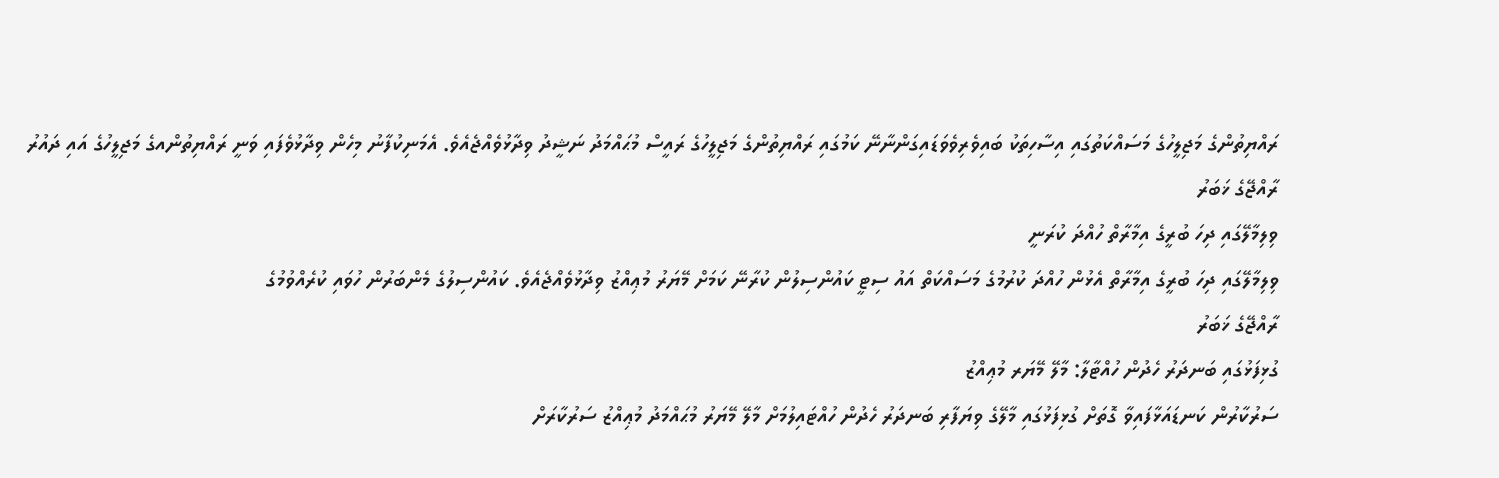ރައްޔިތުންގެ މަޖިލީހުގެ މަސައްކަތުގައި އިސާހިތަކު ބައިވެރިވެވަޑައިގަންނާނޭ ކަމުގައި ރައްޔިތުންގެ މަޖިލީހުގެ ރައީސް މުޙައްމަދު ނަޝީދު ވިދާޅުވެއްޖެއެވެ. އެމަނިކުފާނު މިހެން ވިދާޅުވެފައި ވަނީ ރައްޔިތުންއގެ މަޖިލީހުގެ އައި ދައުރު
ރާއްޖޭގެ ޚަބަރު
ވިލިމާލޭގައި ދިހަ ބުރީގެ އިމާރާތް ހުއްދަ ކުރަނީ
ވިލިމާލޭގައި ދިހަ ބުރީގެ އިމާރާތް އެޅުން ހުއްދަ ކުރުމުގެ މަސައްކަތް އައު ސިޓީ ކައުންސިލުން ކުރާނޭ ކަމަށް މޭޔަރު މުޢިއްޒު ވިދާޅުވެއްޖެއެވެ. ކައުންސިލުގެ މެންބަރުން ހުވައި ކުރެއްވުމުގެ
ރާއްޖޭގެ ޚަބަރު
ގުޅިފަޅުގައި ބަނދަރު ހެދުން ހުއްޓާލާ: މާލޭ މޭޔަރ މުޢިއްޒު
ސަރުކާރުން ކަނޑައަޅާފައިވާ ގޮތަށް ގުޅިފަޅުގައި މާލޭގެ ވިޔަފާރި ބަނދަރު ހެދުން ހުއްޓައިލުމަށް މާލޭ މޭޔަރު މުޙައްމަދު މުޢިއްޒު ސަރުކާރަށް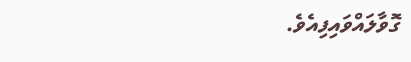ގޮވާލައްވައިފިއެވެ.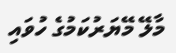މާލޭ މޭޔަރުކަމުގެ ހުވައި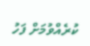ކުރެއްވުމަށް ފަހު